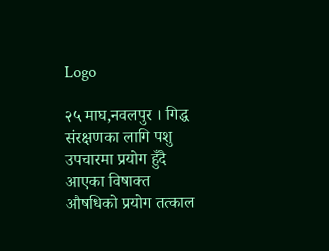Logo

२५ माघ,नवलपुर । गिद्ध संरक्षणका लागि पशु उपचारमा प्रयोग हुँदै आएका विषाक्त औषधिको प्रयोग तत्काल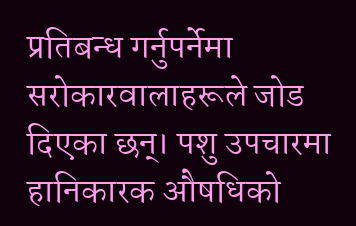प्रतिबन्ध गर्नुपर्नेमा सरोकारवालाहरूले जोड दिएका छन्। पशु उपचारमा हानिकारक औषधिको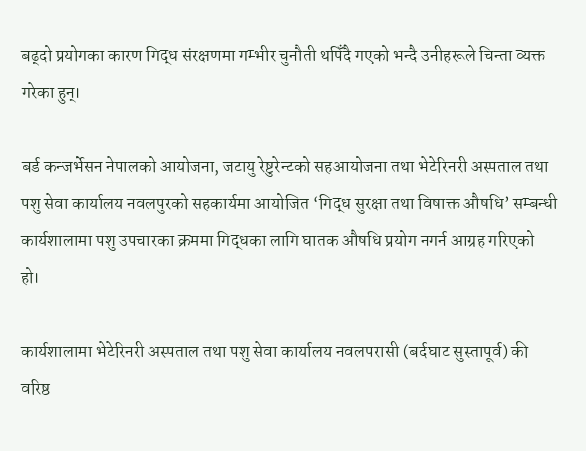बढ्दो प्रयोगका कारण गिद्ध संरक्षणमा गम्भीर चुनौती थपिँदै गएको भन्दै उनीहरूले चिन्ता व्यक्त गरेका हुन्।

बर्ड कन्जर्भेसन नेपालको आयोजना, जटायु रेष्टुरेन्टको सहआयोजना तथा भेटेरिनरी अस्पताल तथा पशु सेवा कार्यालय नवलपुरको सहकार्यमा आयोजित ‘गिद्ध सुरक्षा तथा विषाक्त औषधि’ सम्बन्धी कार्यशालामा पशु उपचारका क्रममा गिद्धका लागि घातक औषधि प्रयोग नगर्न आग्रह गरिएको हो।

कार्यशालामा भेटेरिनरी अस्पताल तथा पशु सेवा कार्यालय नवलपरासी (बर्दघाट सुस्तापूर्व) की वरिष्ठ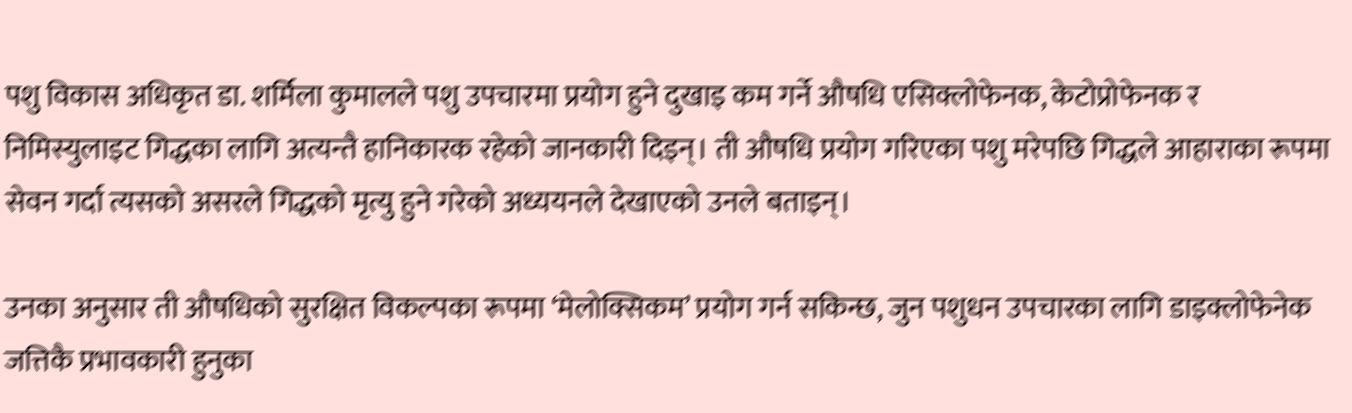पशु विकास अधिकृत डा. शर्मिला कुमालले पशु उपचारमा प्रयोग हुने दुखाइ कम गर्ने औषधि एसिक्लोफेनक, केटोप्रोफेनक र निमिस्युलाइट गिद्धका लागि अत्यन्तै हानिकारक रहेको जानकारी दिइन्। ती औषधि प्रयोग गरिएका पशु मरेपछि गिद्धले आहाराका रूपमा सेवन गर्दा त्यसको असरले गिद्धको मृत्यु हुने गरेको अध्ययनले देखाएको उनले बताइन्।

उनका अनुसार ती औषधिको सुरक्षित विकल्पका रूपमा ‘मेलोक्सिकम’ प्रयोग गर्न सकिन्छ, जुन पशुधन उपचारका लागि डाइक्लोफेनेक जत्तिकै प्रभावकारी हुनुका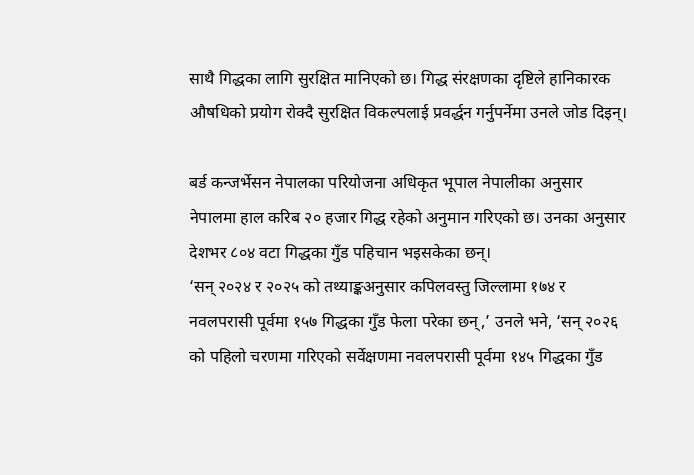साथै गिद्धका लागि सुरक्षित मानिएको छ। गिद्ध संरक्षणका दृष्टिले हानिकारक औषधिको प्रयोग रोक्दै सुरक्षित विकल्पलाई प्रवर्द्धन गर्नुपर्नेमा उनले जोड दिइन्।

बर्ड कन्जर्भेसन नेपालका परियोजना अधिकृत भूपाल नेपालीका अनुसार नेपालमा हाल करिब २० हजार गिद्ध रहेको अनुमान गरिएको छ। उनका अनुसार देशभर ८०४ वटा गिद्धका गुँड पहिचान भइसकेका छन्।
‘सन् २०२४ र २०२५ को तथ्याङ्कअनुसार कपिलवस्तु जिल्लामा १७४ र नवलपरासी पूर्वमा १५७ गिद्धका गुँड फेला परेका छन्,’ उनले भने, ‘सन् २०२६ को पहिलो चरणमा गरिएको सर्वेक्षणमा नवलपरासी पूर्वमा १४५ गिद्धका गुँड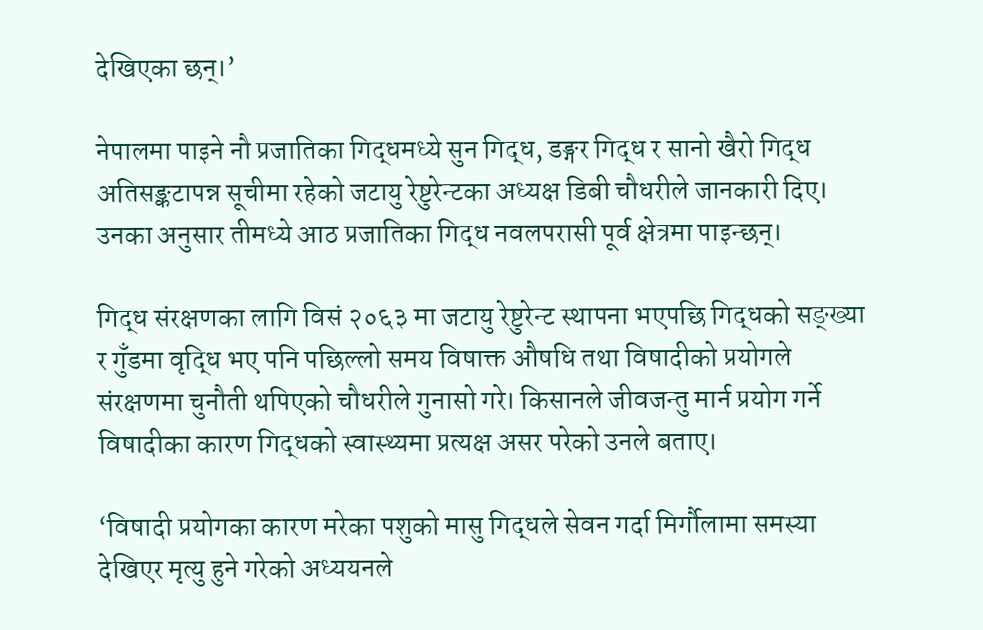देखिएका छन्।’

नेपालमा पाइने नौ प्रजातिका गिद्धमध्ये सुन गिद्ध, डङ्गर गिद्ध र सानो खैरो गिद्ध अतिसङ्कटापन्न सूचीमा रहेको जटायु रेष्टुरेन्टका अध्यक्ष डिबी चौधरीले जानकारी दिए। उनका अनुसार तीमध्ये आठ प्रजातिका गिद्ध नवलपरासी पूर्व क्षेत्रमा पाइन्छन्।

गिद्ध संरक्षणका लागि विसं २०६३ मा जटायु रेष्टुरेन्ट स्थापना भएपछि गिद्धको सङ्ख्या र गुँडमा वृद्धि भए पनि पछिल्लो समय विषाक्त औषधि तथा विषादीको प्रयोगले संरक्षणमा चुनौती थपिएको चौधरीले गुनासो गरे। किसानले जीवजन्तु मार्न प्रयोग गर्ने विषादीका कारण गिद्धको स्वास्थ्यमा प्रत्यक्ष असर परेको उनले बताए।

‘विषादी प्रयोगका कारण मरेका पशुको मासु गिद्धले सेवन गर्दा मिर्गौलामा समस्या देखिएर मृत्यु हुने गरेको अध्ययनले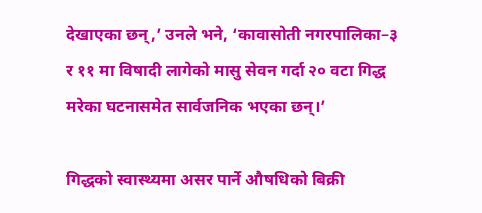देखाएका छन्,’ उनले भने, ‘कावासोती नगरपालिका–३ र ११ मा विषादी लागेको मासु सेवन गर्दा २० वटा गिद्ध मरेका घटनासमेत सार्वजनिक भएका छन्।’

गिद्धको स्वास्थ्यमा असर पार्ने औषधिको बिक्री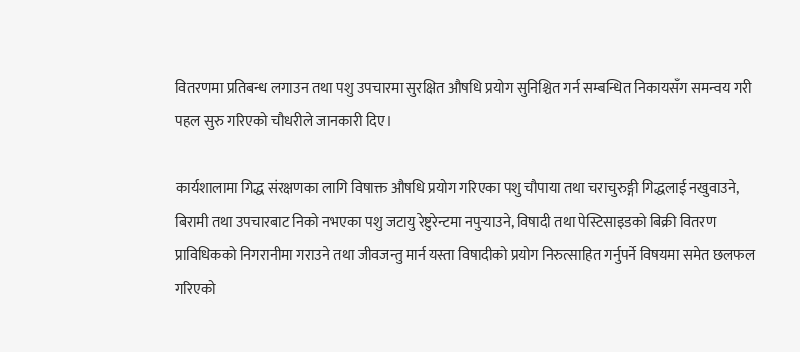वितरणमा प्रतिबन्ध लगाउन तथा पशु उपचारमा सुरक्षित औषधि प्रयोग सुनिश्चित गर्न सम्बन्धित निकायसँग समन्वय गरी पहल सुरु गरिएको चौधरीले जानकारी दिए।

कार्यशालामा गिद्ध संरक्षणका लागि विषाक्त औषधि प्रयोग गरिएका पशु चौपाया तथा चराचुरुङ्गी गिद्धलाई नखुवाउने, बिरामी तथा उपचारबाट निको नभएका पशु जटायु रेष्टुरेन्टमा नपुर्‍याउने, विषादी तथा पेस्टिसाइडको बिक्री वितरण प्राविधिकको निगरानीमा गराउने तथा जीवजन्तु मार्न यस्ता विषादीको प्रयोग निरुत्साहित गर्नुपर्ने विषयमा समेत छलफल गरिएको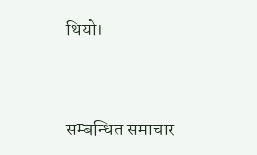थियो।


सम्बन्धित समाचार